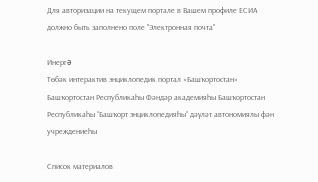Для авторизации на текущем портале в Вашем профиле ЕСИА должно быть заполнено поле "Электронная почта"

Инергə
Төбәк интерактив энциклопедик портал «Башҡортостан»
Башҡортостан Республикаһы Фәндәр академияһы Башҡортостан Республикаһы “Башҡорт энциклопедияһы” дәүләт автономиялы фән учреждениеһы

Список материалов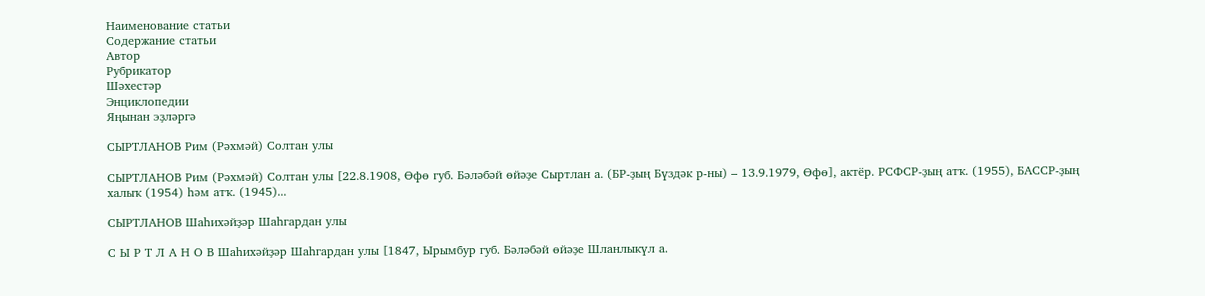Наименование статьи
Содержание статьи
Автор
Рубрикатор
Шәхестәр
Энциклопедии
Яңынан эҙләргә

СЫРТЛАНОВ Рим (Рәхмәй) Солтан улы

СЫРТЛАНОВ Рим (Рәхмәй) Солтан улы [22.8.1908, Өфө губ. Бәләбәй өйәҙе Сыртлан а. (БР‑ҙың Бүздәк р‑ны) – 13.9.1979, Өфө], актёр. РСФСР‑ҙың атҡ. (1955), БАССР‑ҙың халыҡ (1954) һәм атҡ. (1945)...

СЫРТЛАНОВ Шаһихәйҙәр Шаһгардан улы

С Ы Р Т Л А Н О В Шаһихәйҙәр Шаһгардан улы [1847, Ырымбур губ. Бәләбәй өйәҙе Шланлыкүл а.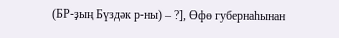(БР‑ҙың Бүздәк р‑ны) – ?], Өфө губернаһынан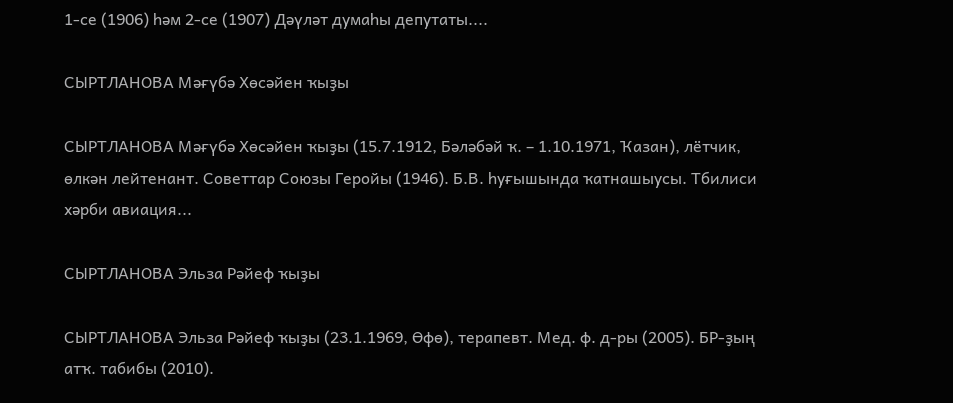1‑се (1906) һәм 2‑се (1907) Дәүләт думаһы депутаты....

СЫРТЛАНОВА Мәғүбә Хөсәйен ҡыҙы

СЫРТЛАНОВА Мәғүбә Хөсәйен ҡыҙы (15.7.1912, Бәләбәй ҡ. – 1.10.1971, Ҡазан), лётчик, өлкән лейтенант. Советтар Союзы Геройы (1946). Б.В. һуғышында ҡатнашыусы. Тбилиси хәрби авиация...

СЫРТЛАНОВА Эльза Рәйеф ҡыҙы

СЫРТЛАНОВА Эльза Рәйеф ҡыҙы (23.1.1969, Өфө), терапевт. Мед. ф. д‑ры (2005). БР‑ҙың атҡ. табибы (2010).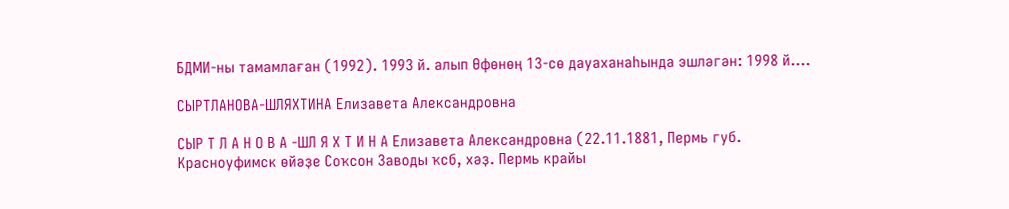БДМИ‑ны тамамлаған (1992). 1993 й. алып Өфөнөң 13‑сө дауаханаһында эшләгән: 1998 й....

СЫРТЛАНОВА‑ШЛЯХТИНА Елизавета Александровна

СЫР Т Л А Н О В А ‑ШЛ Я Х Т И Н А Елизавета Александровна (22.11.1881, Пермь губ. Красноуфимск өйәҙе Соҡсон Заводы ҡсб, хәҙ. Пермь крайы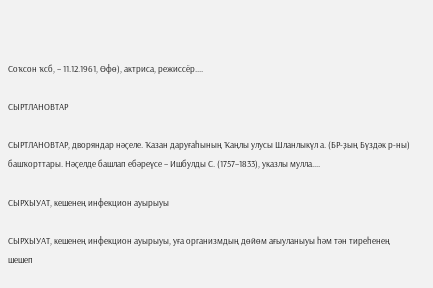Соҡсон ҡсб, – 11.12.1961, Өфө), актриса, режиссёр....

СЫРТЛАНОВТАР

СЫРТЛАНОВТАР, дворяндар нәҫеле. Ҡазан даруғаһының Ҡаңлы улусы Шланлыкүл а. (БР‑ҙың Бүздәк р‑ны) башҡорттары. Нәҫелде башлап ебәреүсе – Ишбулды С. (1757–1833), указлы мулла....

СЫРХЫУАТ, кешенең инфекцион ауырыуы

СЫРХЫУАТ, кешенең инфекцион ауырыуы, уға организмдың дөйөм ағыуланыуы һәм тән тиреһенең шешеп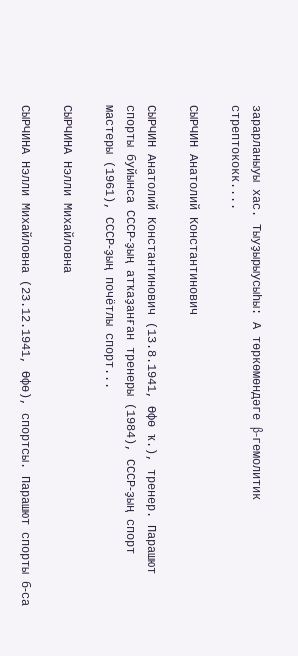зарарланыуы хас. Тыуҙырыусыһы: А төркөмөндәге β‑гемолитик стрептококк....

СЫРЧИН Анатолий Константинович

СЫРЧИН Анатолий Константинович (13.8.1941, Өфө ҡ.), тренер. Парашют спорты буйынса СССР‑ҙың атҡаҙанған тренеры (1984), СССР‑ҙың спорт мастеры (1961), СССР‑ҙың почётлы спорт...

СЫРЧИНА Нэлли Михайловна

СЫРЧИНА Нэлли Михайловна (23.12.1941, Өфө), спортсы. Парашют спорты б‑са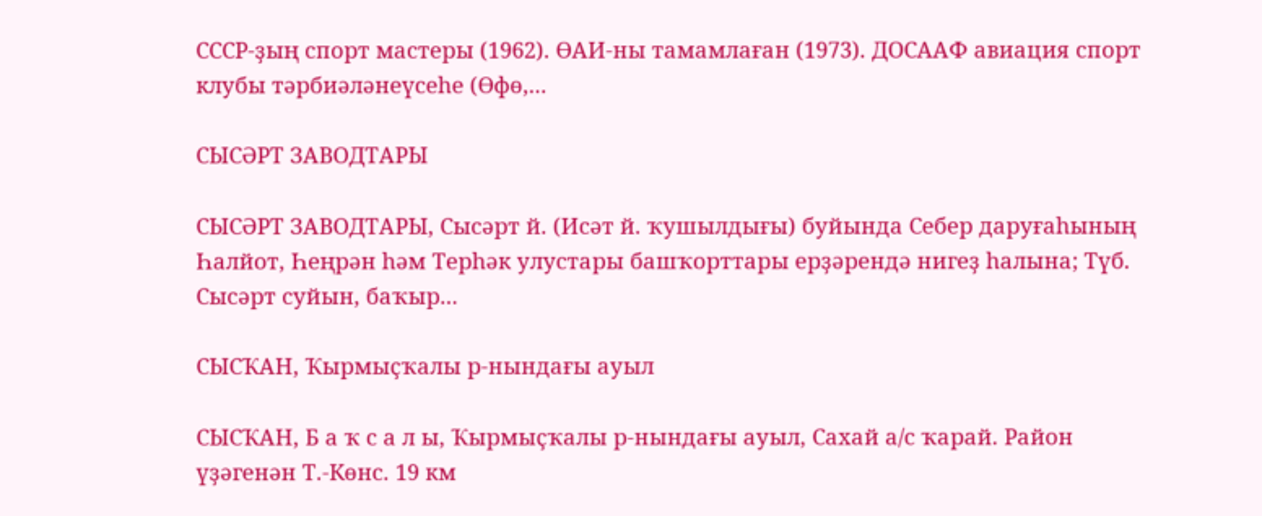СССР‑ҙың спорт мастеры (1962). ӨАИ‑ны тамамлаған (1973). ДОСААФ авиация спорт клубы тәрбиәләнеүсеһе (Өфө,...

СЫСӘРТ ЗАВОДТАРЫ

СЫСӘРТ ЗАВОДТАРЫ, Сысәрт й. (Исәт й. ҡушылдығы) буйында Себер даруғаһының Һалйот, Һеңрән һәм Терһәк улустары башҡорттары ерҙәрендә нигеҙ һалына; Түб. Сысәрт суйын, баҡыр...

СЫСҠАН, Ҡырмыҫҡалы р‑нындағы ауыл

СЫСҠАН, Б а ҡ с а л ы, Ҡырмыҫҡалы р‑нындағы ауыл, Сахай а/с ҡарай. Район үҙәгенән Т.‑Көнс. 19 км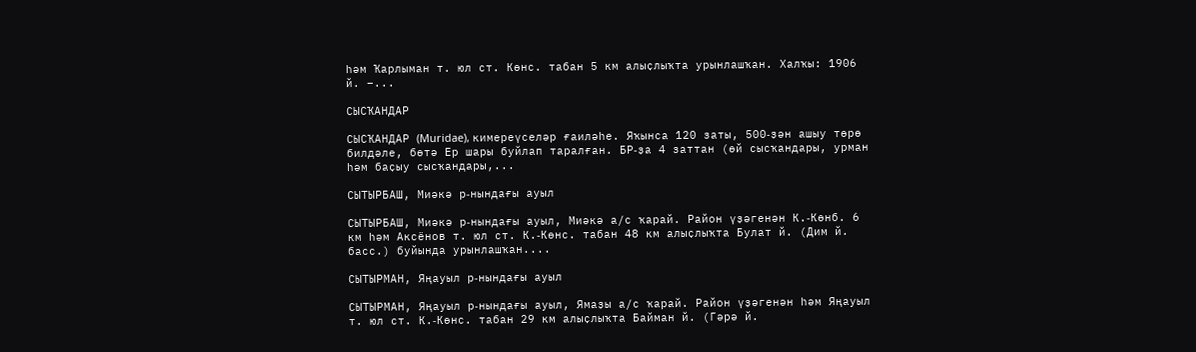һәм Ҡарлыман т. юл ст. Көнс. табан 5 км алыҫлыҡта урынлашҡан. Халҡы: 1906 й. –...

СЫСҠАНДАР

СЫСҠАНДАР (Muridae), кимереүселәр ғаиләһе. Яҡынса 120 заты, 500‑ҙән ашыу төрө билдәле, бөтә Ер шары буйлап таралған. БР‑ҙа 4 заттан (өй сысҡандары, урман һәм баҫыу сысҡандары,...

СЫТЫРБАШ, Миәкә р‑нындағы ауыл

СЫТЫРБАШ, Миәкә р‑нындағы ауыл, Миәкә а/с ҡарай. Район үҙәгенән К.‑Көнб. 6 км һәм Аксёнов т. юл ст. К.‑Көнс. табан 48 км алыҫлыҡта Булат й. (Дим й. басс.) буйында урынлашҡан....

СЫТЫРМАН, Яңауыл р‑нындағы ауыл

СЫТЫРМАН, Яңауыл р‑нындағы ауыл, Ямаҙы а/с ҡарай. Район үҙәгенән һәм Яңауыл т. юл ст. К.‑Көнс. табан 29 км алыҫлыҡта Байман й. (Гәрә й.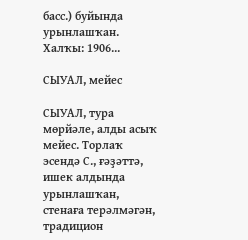басс.) буйында урынлашҡан. Халҡы: 1906...

СЫУАЛ, мейес

СЫУАЛ, тура мөрйәле, алды асыҡ мейес. Торлаҡ эсендә С., ғәҙәттә, ишек алдында урынлашҡан, стенаға терәлмәгән, традицион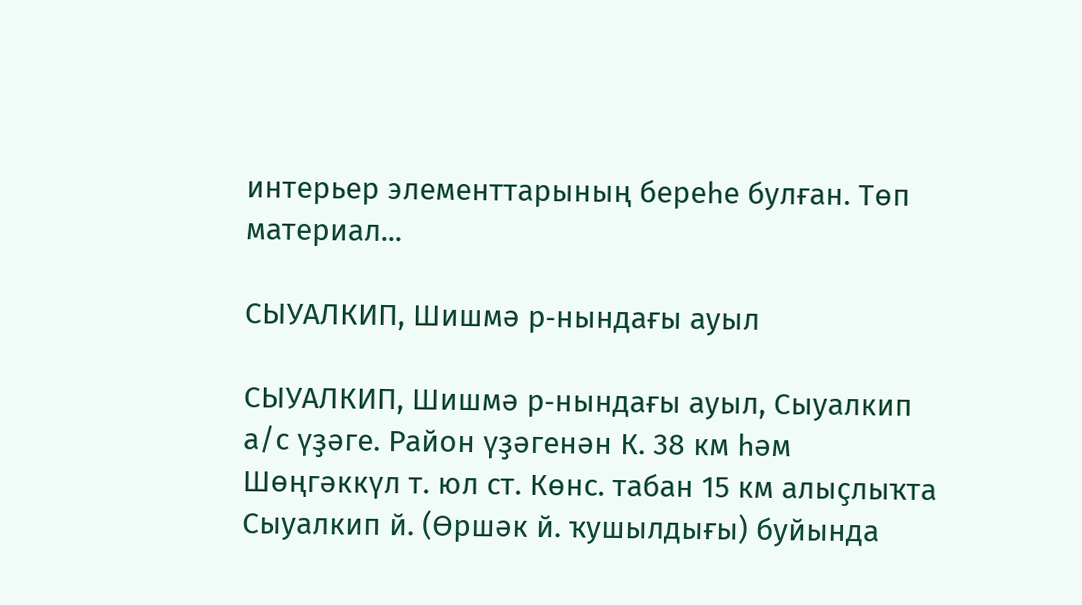интерьер элементтарының береһе булған. Төп материал...

СЫУАЛКИП, Шишмә р‑нындағы ауыл

СЫУАЛКИП, Шишмә р‑нындағы ауыл, Сыуалкип а/с үҙәге. Район үҙәгенән К. 38 км һәм Шөңгәккүл т. юл ст. Көнс. табан 15 км алыҫлыҡта Сыуалкип й. (Өршәк й. ҡушылдығы) буйында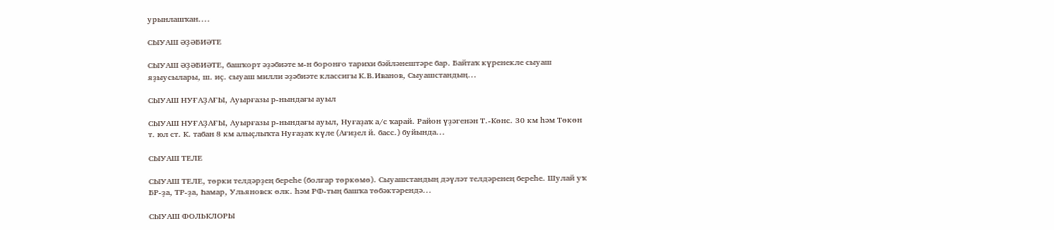урынлашҡан....

СЫУАШ ӘҘӘБИӘТЕ

СЫУАШ ӘҘӘБИӘТЕ, башҡорт әҙәбиәте м‑н боронғо тарихи бәйләнештәре бар. Байтаҡ күренекле сыуаш яҙыусылары, ш. иҫ. сыуаш милли әҙәбиәте классигы К.В.Иванов, Сыуашстандың...

СЫУАШ НУҒАҘАҒЫ, Ауырғазы р‑нындағы ауыл

СЫУАШ НУҒАҘАҒЫ, Ауырғазы р‑нындағы ауыл, Нуғаҙаҡ а/с ҡарай. Район үҙәгенән Т.‑Көнс. 30 км һәм Төкөн т. юл ст. К. табан 8 км алыҫлыҡта Нуғаҙаҡ күле (Ағиҙел й. басс.) буйында...

СЫУАШ ТЕЛЕ

СЫУАШ ТЕЛЕ, төрки телдәрҙең береһе (болғар төркөмө). Сыуашстандың дәүләт телдәренең береһе. Шулай уҡ БР‑ҙа, ТР‑ҙа, Һамар, Ульяновск өлк. һәм РФ‑тың башҡа төбәктәрендә...

СЫУАШ ФОЛЬКЛОРЫ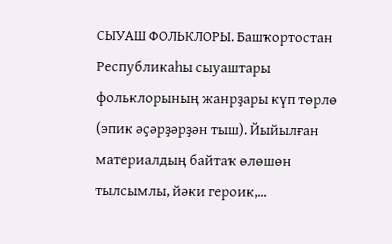СЫУАШ ФОЛЬКЛОРЫ. Башҡортостан Республикаһы сыуаштары фольклорының жанрҙары күп төрлө (эпик әҫәрҙәрҙән тыш). Йыйылған материалдың байтаҡ өлөшөн тылсымлы, йәки героик,...